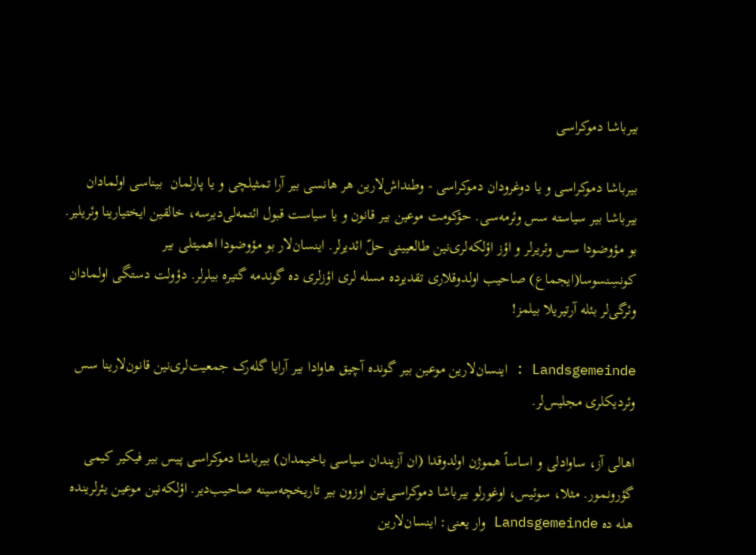بیرباشا دموکراسی

بیرباشا دموکراسی و یا دوغرودان دموکراسی - وطنداش‌لارین هر هانسی بیر آرا تمثیلچی و یا پارلمان  بیناسی اولمادان بیرباشا بیر سیاسته سس وئرمه‌سی. حؤکومت موعین بیر قانون و یا سیاست قبول ائتمه‌لی‌دیرسه، خالقین ایختیارینا وئریلیر. بو مؤوضودا سس وئریرلر و اؤز اؤلکه‌لری‌نین طالعیینی حلّ ائدیرلر. اینسان‌لار بو مؤوضودا اهمیتلی بیر کونسِنسوسا(ایجماع) صاحیب اولدوقلاری تقدیرده مسله لری اؤزلری ده گوندمه گتیره بیلرلر. دؤولت دستگی اولمادان وئرگی‌لر بئله آرتیریلا بیلمز!

Landsgemeinde : اینسان‌لارین موعین بیر گونده آچیق هاوادا بیر آرایا گله‌رک جمعیت‌لری‌نین قانون‌لارینا سس وئردیکلری مجلیس‌لر.

اهالی آز، ساوادلی و اساساً هموژن اولدوقدا (ان آزیندان سیاسی باخیمدان) بیرباشا دموکراسی پیس بیر فیکیر کیمی گؤرونمور. مثلا، سوئیس، اوغورلو بیرباشا دموکراسی‌نین اوزون بیر تاریخچه‌سینه صاحیب‌دیر. اؤلکه‌نین موعین یئرلرینده هله ده Landsgemeinde وار یعنی: اینسان‌لارین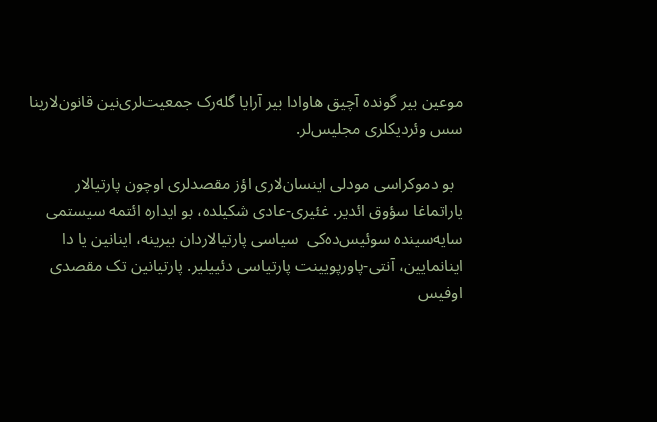موعین بیر گونده آچیق هاوادا بیر آرایا گله‌رک جمعیت‌لری‌نین قانون‌لارینا سس وئردیکلری مجلیس‌لر.

  بو دموکراسی مودلی اینسان‌لاری اؤز مقصدلری اوچون پارتیالار یاراتماغا سؤوق ائدیر. غئیری-عادی شکیلده، بو ایداره ائتمه سیستمی سایه‌سینده سوئیس‌ده‌کی  سیاسی پارتیالاردان بیرینه، اینانین یا دا اینانمایین، آنتی-پاورپویینت پارتیاسی دئییلیر. پارتیانین تک مقصدی اوفیس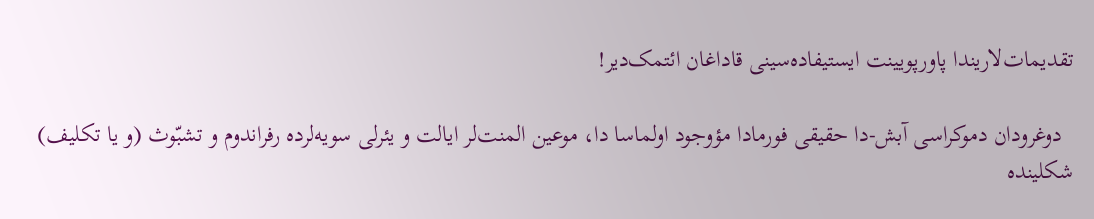تقدیمات‌لاریندا پاورپویینت ایستیفاده‌سینی قاداغان ائتمک‌دیر!

  دوغرودان دموکراسی آبش-دا حقیقی فورمادا مؤوجود اولماسا دا، موعین المنت‌لر ایالت و یئرلی سویه‌لرده رفراندوم و تشبّوث (و یا تکلیف) شکلینده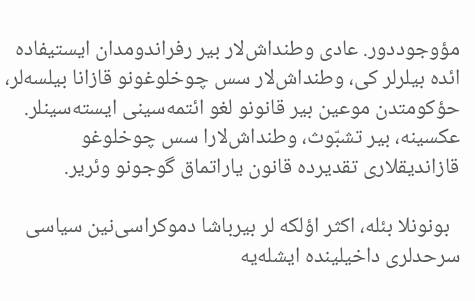مؤوجوددور. عادی وطنداش‌لار بیر رفراندومدان ایستیفاده ائده بیلرلر کی، وطنداش‌لار سس چوخلوغونو قازانا بیلسه‌لر، حؤکومتدن موعین بیر قانونو لغو ائتمه‌سینی ایسته‌سینلر. عکسینه، بیر تشبّوث، وطنداش‌لارا سس چوخلوغو قازاندیقلاری تقدیرده قانون یاراتماق گوجونو وئریر.

  بونونلا بئله، اکثر اؤلکه لر بیرباشا دموکراسی‌نین سیاسی سرحدلری داخیلینده ایشله‌یه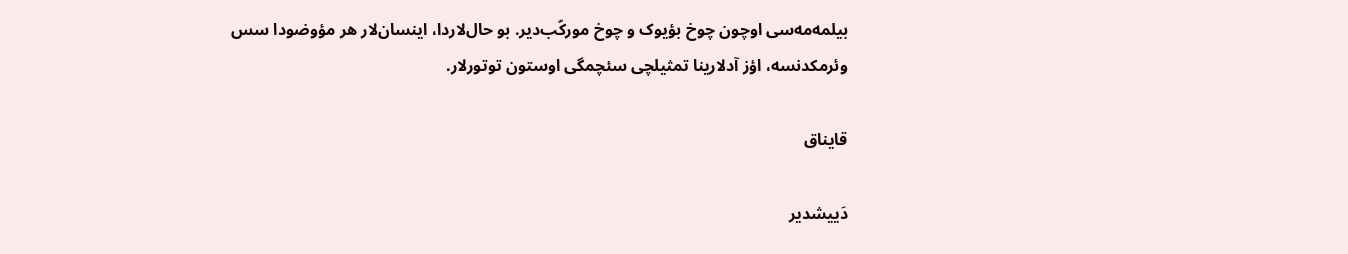بیلمه‌مه‌سی اوچون چوخ بؤیوک و چوخ مورکّب‌دیر. بو حال‌لاردا، اینسان‌لار هر مؤوضودا سس وئرمکدنسه، اؤز آدلارینا تمثیلچی سئچمگی اوستون توتورلار.

قایناق

دَییشدیر